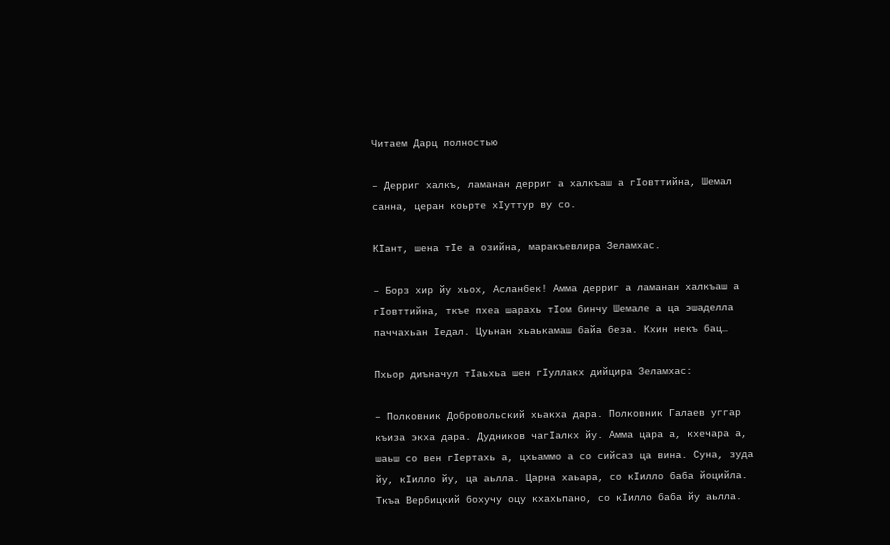Читаем Дарц полностью

– Дерриг халкъ, ламанан дерриг а халкъаш а гIовттийна, Шемал санна, церан коьрте хIуттур ву со.

КIант, шена тIе а озийна, маракъевлира Зеламхас.

– Борз хир йу хьох, Асланбек! Амма дерриг а ламанан халкъаш а гIовттийна, ткъе пхеа шарахь тIом бинчу Шемале а ца эшаделла паччахьан Iедал. Цуьнан хьаькамаш байа беза. Кхин некъ бац…

Пхьор диъначул тIаьхьа шен гIуллакх дийцира Зеламхас:

– Полковник Добровольский хьакха дара. Полковник Галаев уггар къиза экха дара. Дудников чагIалкх йу. Амма цара а, кхечара а, шаьш со вен гIертахь а, цхьаммо а со сийсаз ца вина. Суна, зуда йу, кIилло йу, ца аьлла. Царна хаьара, со кIилло баба йоцийла. Ткъа Вербицкий бохучу оцу кхахьпано, со кIилло баба йу аьлла.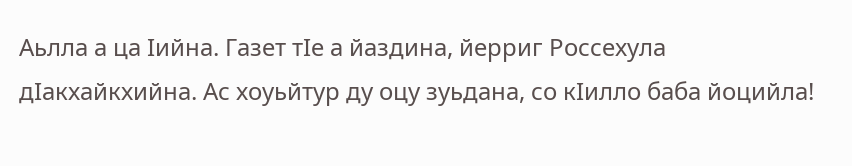Аьлла а ца Iийна. Газет тIе а йаздина, йерриг Россехула дIакхайкхийна. Ас хоуьйтур ду оцу зуьдана, со кIилло баба йоцийла!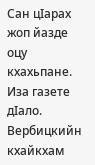Сан цIарах жоп йазде оцу кхахьпане. Иза газете дIало. Вербицкийн кхайкхам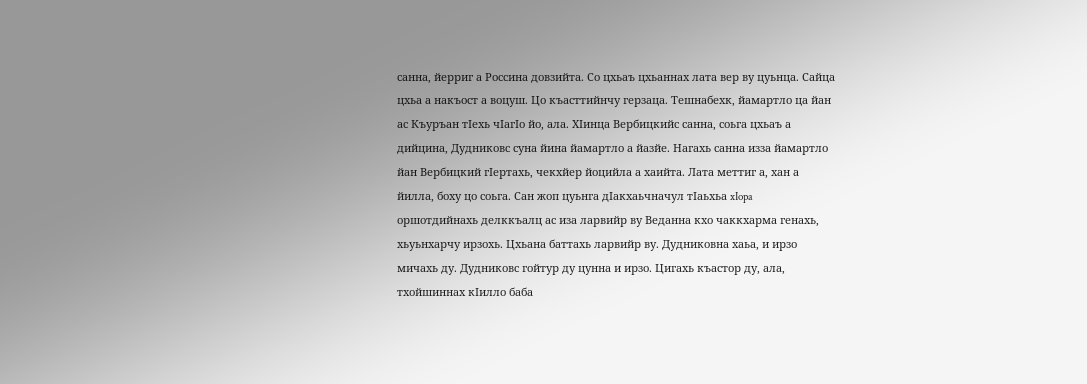санна, йерриг а Россина довзийта. Со цхьаъ цхьаннах лата вер ву цуьнца. Сайца цхьа а накъост а воцуш. Цо къасттийнчу герзаца. Тешнабехк, йамартло ца йан ас Къуръан тIехь чIагIо йо, ала. ХIинца Вербицкийс санна, соьга цхьаъ а дийцина, Дудниковс суна йина йамартло а йазйе. Нагахь санна изза йамартло йан Вербицкий гIертахь, чекхйер йоцийла а хаийта. Лата меттиг а, хан а йилла, боху цо соьга. Сан жоп цуьнга дIакхаьчначул тIаьхьа xIopa оршотдийнахь делккъалц ас иза ларвийр ву Веданна кхо чаккхарма генахь, хьуьнхарчу ирзохь. Цхьана баттахь ларвийр ву. Дудниковна хаьа, и ирзо мичахь ду. Дудниковс гойтур ду цунна и ирзо. Цигахь къастор ду, ала, тхойшиннах кIилло баба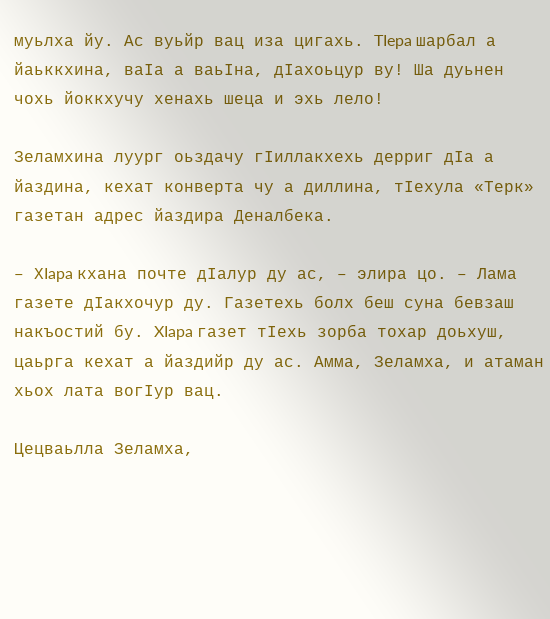муьлха йу. Ас вуьйр вац иза цигахь. TIepa шарбал а йаьккхина, ваIа а ваьIна, дIахоьцур вy! Ша дуьнен чохь йоккхучу хенахь шеца и эхь лело!

Зеламхина луург оьздачу гIиллакхехь дерриг дIа а йаздина, кехат конверта чу а диллина, тIехула «Терк» газетан адрес йаздира Деналбека.

– ХIapa кхана почте дIалур ду ас, – элира цо. – Лама газете дIакхочур ду. Газетехь болх беш суна бевзаш накъостий бу. XIapa газет тIехь зорба тохар доьхуш, цаьрга кехат а йаздийр ду ас. Амма, Зеламха, и атаман хьох лата вогIур вац.

Цецваьлла Зеламха,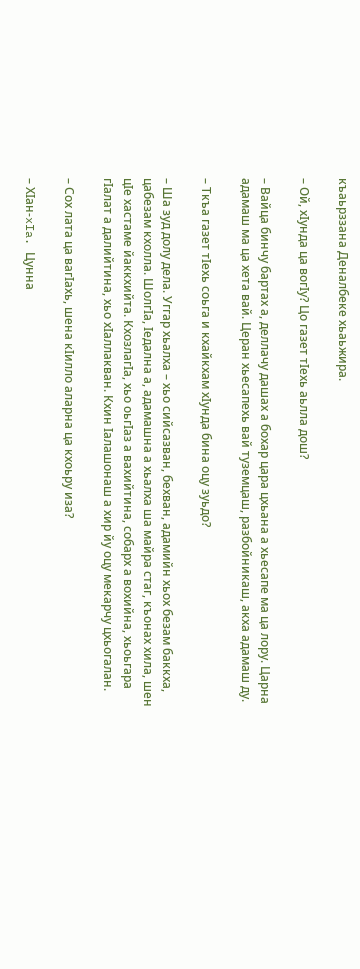къаьрззана Деналбеке хьаьжира.

– Ой, хIунда ца вогIу? Цо газет тIехь аьлла дош?

– Вайца бинчу бартах а, деллачу дашах а бохар цара цхьана а хьесапе ма ца лору. Царна адамаш ма ца хета вай. Церан хьесапехь вай туземцаш, разбойникаш, акха адамаш ду.

– Ткъа газет тIехь соьга и кхайкхам хIунда бина оцу зуьдо?

– Ша зуд долу дела. Уггар хьалха – хьо сийсазван, бехван, адамийн хьох безам баккха, цабезам кхолла. ШолгIа, Iедална а, адамашна а хьалха ша майра стаг, къонах хила, шен цIе хастаме йаккхийта. КхозлагIа, хьо оьгIаз а вахийтина, собарх а вохийна, хьоьгара гIалат а далийтина, хьо хIаллакван. Кхин Iалашонаш а хир йу оцу мекарчу цхьогалан.

– Сох лата ца вагIахь, шена кIилло аларна ца кхоьру иза?

– ХIан-xIa. Цунна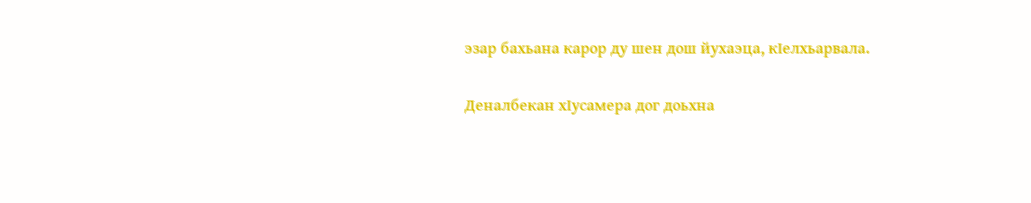эзар бахьана карор ду шен дош йухаэца, кIелхьарвала.

Деналбекан хIусамера дог доьхна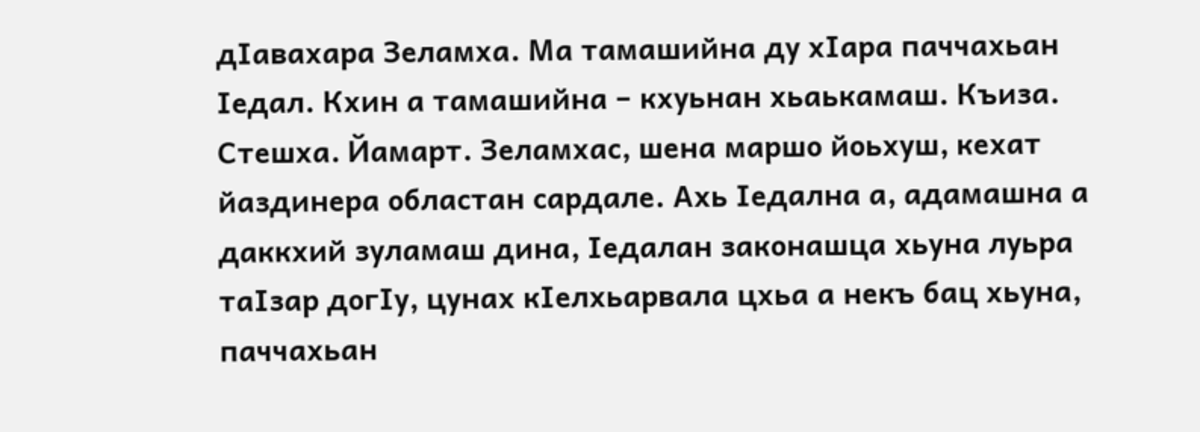дIавахара Зеламха. Ма тамашийна ду хIара паччахьан Iедал. Кхин а тамашийна – кхуьнан хьаькамаш. Къиза. Стешха. Йамарт. Зеламхас, шена маршо йоьхуш, кехат йаздинера областан сардале. Ахь Iедална а, адамашна а даккхий зуламаш дина, Iедалан законашца хьуна луьра таIзар догIу, цунах кIелхьарвала цхьа а некъ бац хьуна, паччахьан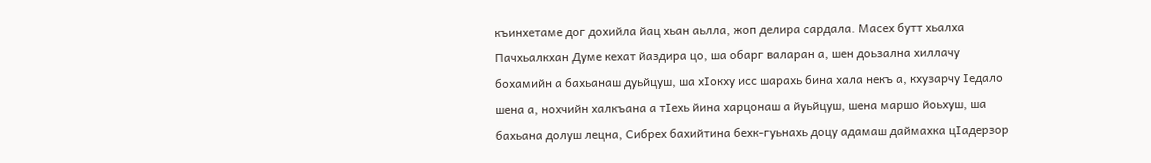къинхетаме дог дохийла йац хьан аьлла, жоп делира сардала. Масех бутт хьалха Пачхьалкхан Думе кехат йаздира цо, ша обарг валаран а, шен доьзална хиллачу бохамийн а бахьанаш дуьйцуш, ша хIокху исс шарахь бина хала некъ а, кхузарчу Iедало шена а, нохчийн халкъана а тIехь йина харцонаш а йуьйцуш, шена маршо йоьхуш, ша бахьана долуш лецна, Сибрех бахийтина бехк-гуьнахь доцу адамаш даймахка цIадерзор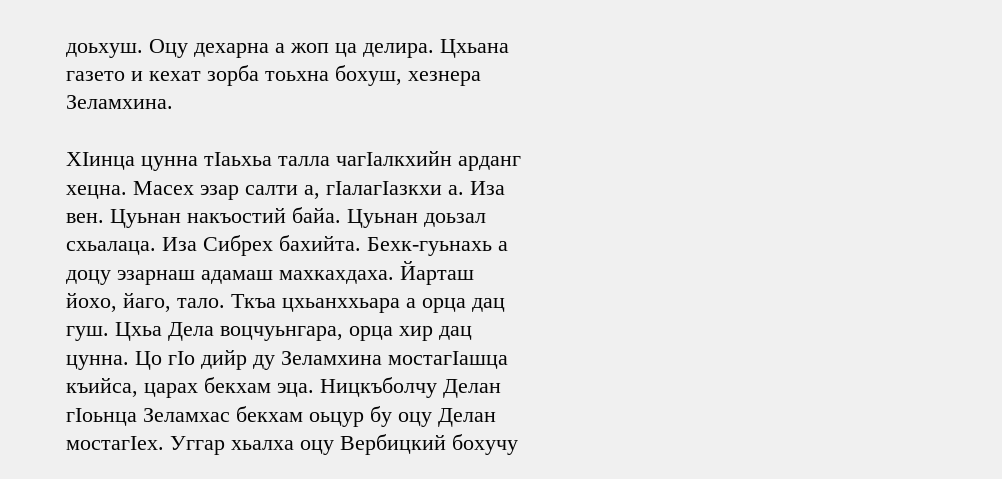доьхуш. Оцу дехарна а жоп ца делира. Цхьана газето и кехат зорба тоьхна бохуш, хезнера Зеламхина.

ХIинца цунна тIаьхьа талла чагIалкхийн арданг хецна. Масех эзар салти а, гIалагIазкхи а. Иза вен. Цуьнан накъостий байа. Цуьнан доьзал схьалаца. Иза Сибрех бахийта. Бехк-гуьнахь а доцу эзарнаш адамаш махкахдаха. Йарташ йохо, йаго, тало. Ткъа цхьанххьара а орца дац гуш. Цхьа Дела воцчуьнгара, орца хир дац цунна. Цо гIо дийр ду Зеламхина мостагIашца къийса, царах бекхам эца. Ницкъболчу Делан гIоьнца Зеламхас бекхам оьцур бу оцу Делан мостагIех. Уггар хьалха оцу Вербицкий бохучу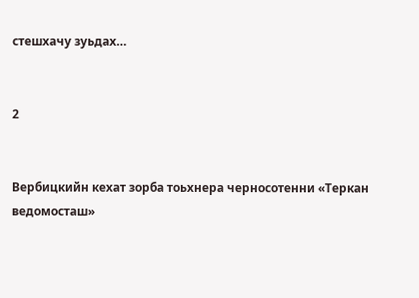стешхачу зуьдах…


2


Вербицкийн кехат зорба тоьхнера черносотенни «Теркан ведомосташ»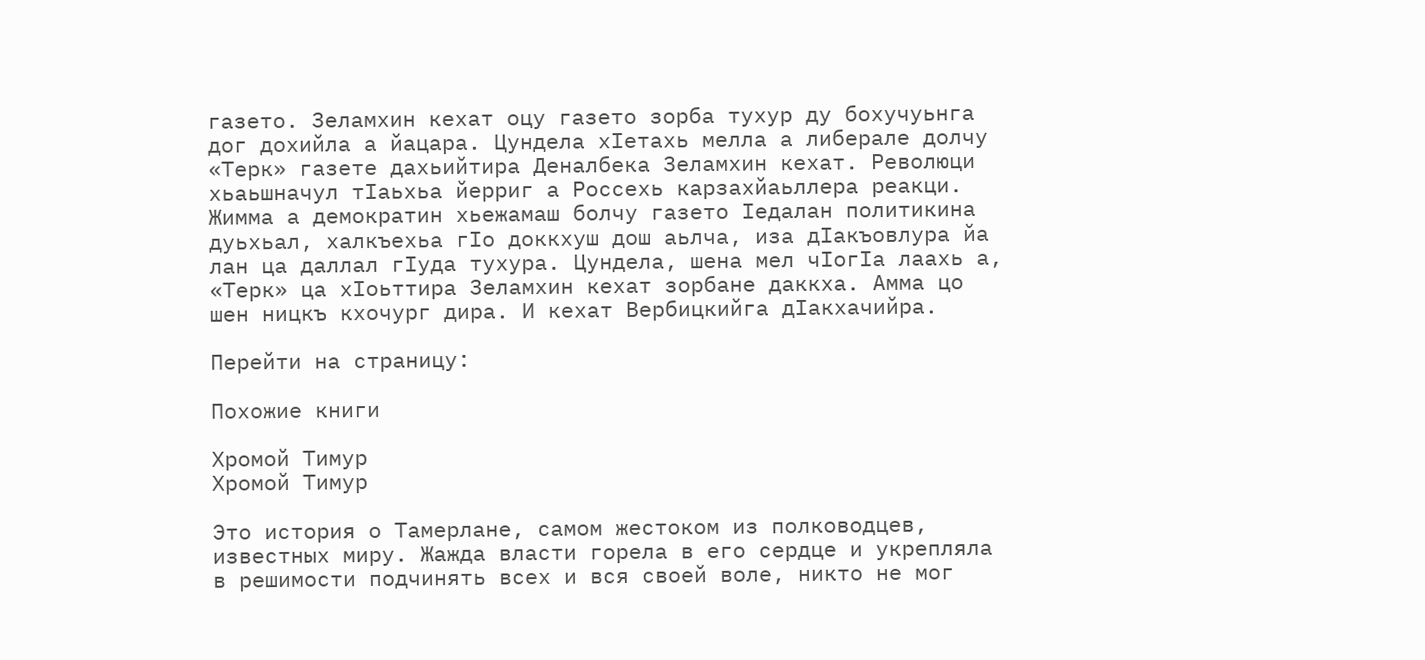газето. Зеламхин кехат оцу газето зорба тухур ду бохучуьнга дог дохийла а йацара. Цундела хIетахь мелла а либерале долчу «Терк» газете дахьийтира Деналбека Зеламхин кехат. Революци хьаьшначул тIаьхьа йерриг а Россехь карзахйаьллера реакци. Жимма а демократин хьежамаш болчу газето Iедалан политикина дуьхьал, халкъехьа гIо доккхуш дош аьлча, иза дIaкъовлура йа лан ца даллал гIуда тухура. Цундела, шена мел чIогIа лаахь а, «Терк» ца хIоьттира Зеламхин кехат зорбане даккха. Амма цо шен ницкъ кхочург дира. И кехат Вербицкийга дIакхачийра.

Перейти на страницу:

Похожие книги

Хромой Тимур
Хромой Тимур

Это история о Тамерлане, самом жестоком из полководцев, известных миру. Жажда власти горела в его сердце и укрепляла в решимости подчинять всех и вся своей воле, никто не мог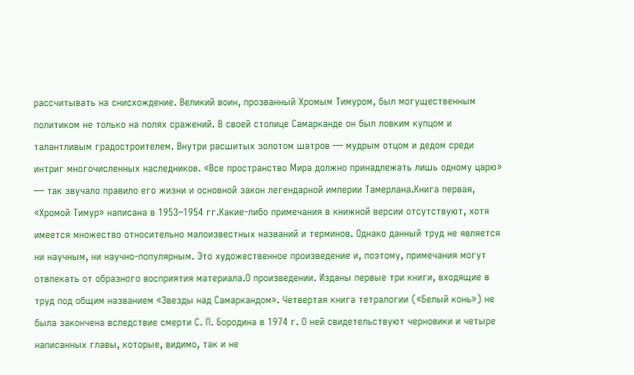рассчитывать на снисхождение. Великий воин, прозванный Хромым Тимуром, был могущественным политиком не только на полях сражений. В своей столице Самарканде он был ловким купцом и талантливым градостроителем. Внутри расшитых золотом шатров — мудрым отцом и дедом среди интриг многочисленных наследников. «Все пространство Мира должно принадлежать лишь одному царю» — так звучало правило его жизни и основной закон легендарной империи Тамерлана.Книга первая, «Хромой Тимур» написана в 1953–1954 гг.Какие-либо примечания в книжной версии отсутствуют, хотя имеется множество относительно малоизвестных названий и терминов. Однако данный труд не является ни научным, ни научно-популярным. Это художественное произведение и, поэтому, примечания могут отвлекать от образного восприятия материала.О произведении. Изданы первые три книги, входящие в труд под общим названием «Звезды над Самаркандом». Четвертая книга тетралогии («Белый конь») не была закончена вследствие смерти С. П. Бородина в 1974 г. О ней свидетельствуют черновики и четыре написанных главы, которые, видимо, так и не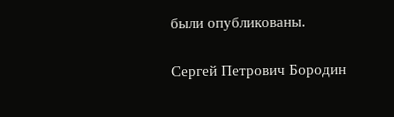были опубликованы.

Сергей Петрович Бородин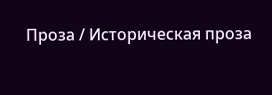Проза / Историческая проза